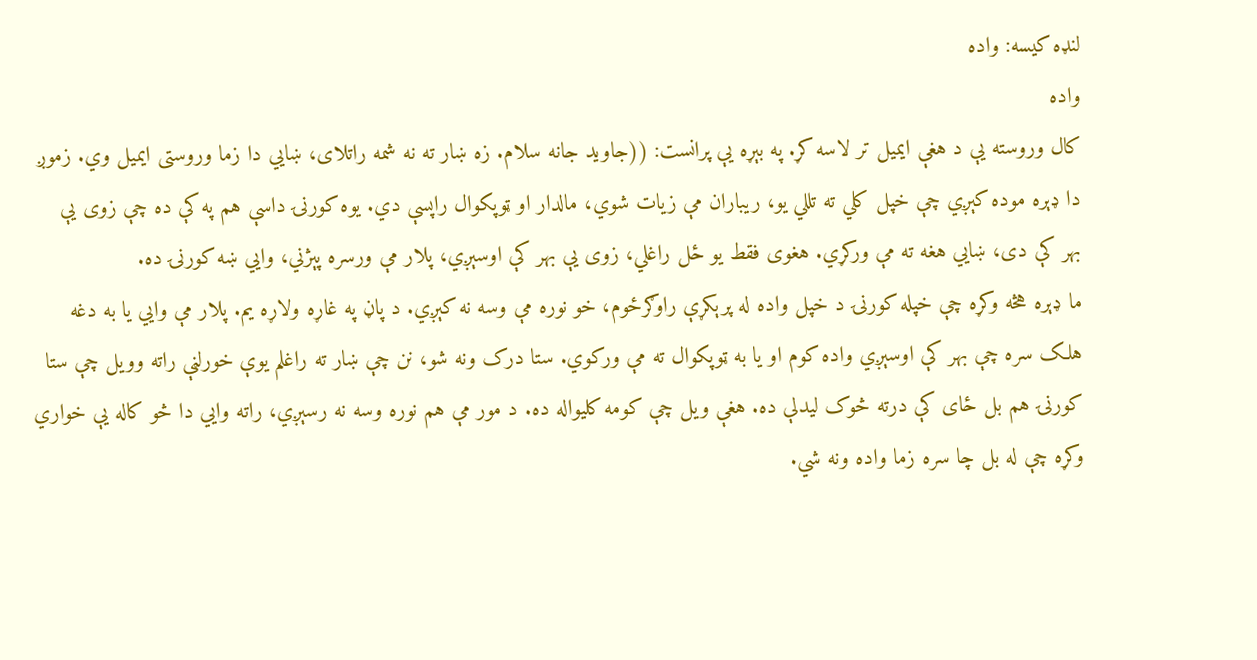لنډه کیسه: واده
واده
کال وروسته يې د هغې ايميل تر لاسه کړ. په بېړه يې پرانست: ((جاوید جانه سلام. زه ښار ته نه شمه راتلای، ښايي دا زما وروستی ایمیل وي. زموږ دا ډېره موده کېږي چې خپل کلي ته تللي یو، ریباران مې زیات شوي، مالدار او ټوپکوال راپسې دي. یوه کورنۍ داسې هم په کې ده چې زوی يې بهر کې دی، ښايي هغه ته مې ورکړي. هغوی فقط یو ځل راغلي، زوی يې بهر کې اوسېږي، پلار مې ورسره پېژني، وايي ښه کورنۍ ده.
ما ډېره هڅه وکړه چې خپله کورنۍ د خپل واده له پرېکړې راوګرځوم، خو نوره مې وسه نه کېږي. د پاڼ په غاړه ولاړه یم. پلار مې وايي یا به دغه هلک سره چې بهر کې اوسېږي واده کوم او یا به ټوپکوال ته مې ورکوي. ستا درک ونه شو، نن چې ښار ته راغلم یوې خورلڼې راته وویل چې ستا کورنۍ هم بل ځای کې درته څوک لیدلې ده. هغې ویل چې کومه کلیواله ده. د مور مې هم نوره وسه نه رسېږي، راته وايي دا څو کاله يې خواري وکړه چې له بل چا سره زما واده ونه شي.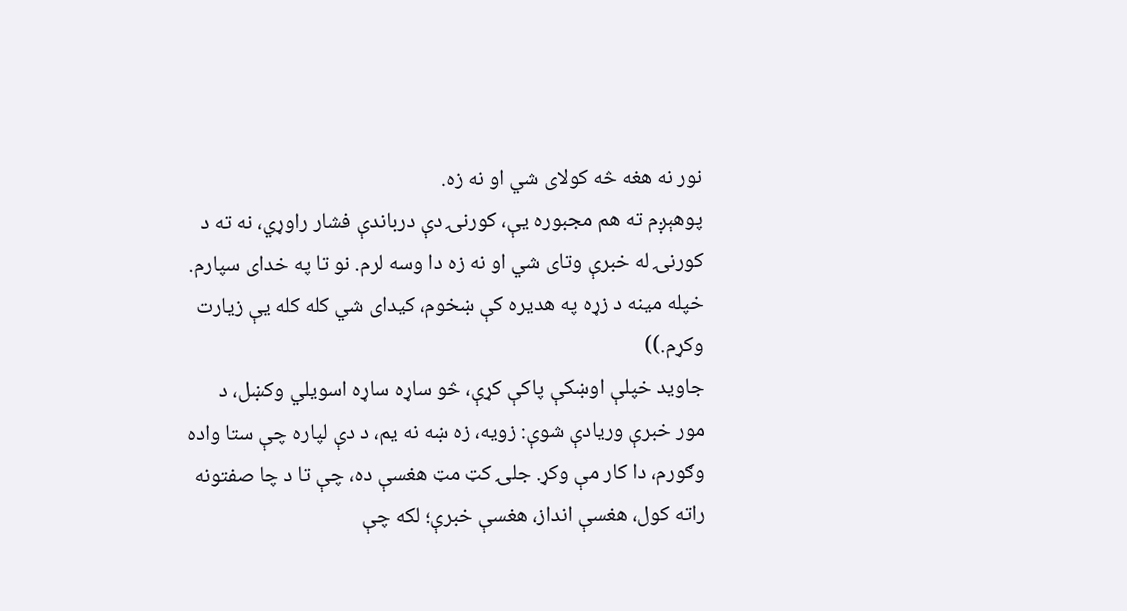نور نه هغه څه کولای شي او نه زه.
پوهېږم ته هم مجبوره يې، کورنۍ دې درباندې فشار راوړي، نه ته د کورنۍ له خبرې وتای شي او نه زه دا وسه لرم. نو تا په خدای سپارم. خپله مینه د زړه په هدیره کې ښخوم، کیدای شي کله کله يې زیارت وکړم.))
جاوید خپلې اوښکې پاکې کړې، څو ساړه ساړه اسویلي وکښل، د مور خبرې وریادې شوې: زویه، زه ښه نه یم، د دې لپاره چې ستا واده وګورم، دا کار مې وکړ. جلۍ کټ مټ هغسې ده، چې تا د چا صفتونه راته کول، هغسې انداز، هغسې خبرې؛ لکه چې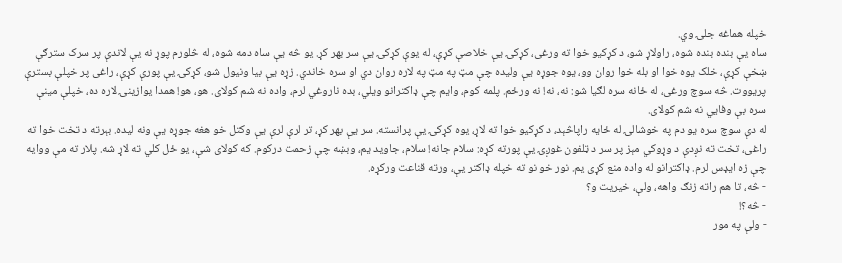خپله هماغه جلۍ وي.
ساه یې بنده بنده شوه، راولاړ شو، د کړکیو خوا ته ورغی، کړکۍ يې خلاصې کړې، له یوې کړکۍ يې سر بهر کړ. یو څه يې ساه دمه شوه، له څلورم پوړ نه يې لاندې پر سرک سترګې ښخې کړې، خلک یوه خوا او بله خوا روان وو، یوه جوړه يې ولیده چې مټ په مټ په لاره روان دي او سره خاندي. زړه يې بیا ونیول شو، کړکۍ يې پورې کړې، راغی پر خپلې بسترې پریووت. څه سوچ ورغی، له ځانه سره لګیا شو: نه، نه! نه ورځم. پلمه کوم، وایم چې ډاکترانو ویلي، بده ناروغي لرم، واده نه شم کولای. هو، هو! همدا یوازینۍ لاره ده، خپلې مينې سره بې وفايي نه شم کولای.
له دې سوچ سره یو دم په خوشالۍ له ځایه راپاڅېد، د کړکیو خوا ته لاړ، يوه کړکۍ يې پرانسته. سر يې بهر کړ، تر لرې لرې يې وکتل خو هغه جوړه يې ونه لیده. بېرته د تخت خوا ته راغی، تخت ته نږدې د وړوکي مېز پر سر د ټلفون غوږۍ يې پورته کړه: سلام جانه! سلام، جاوید یم، وبښه چې زحمت درکوم. که کولای شې، یو ځل کلي ته لاړ شه. پلار ته مې ووایه چې زه ايډس لرم. ډاکترانو له واده منع کړی یم. نور خو نو ته خپله ډاکتر يې، ورته قناعت ورکړه.
- څه، تا هم راته زنګ واهه، ولې، خیریت و؟
- څه؟!
- ولې په مور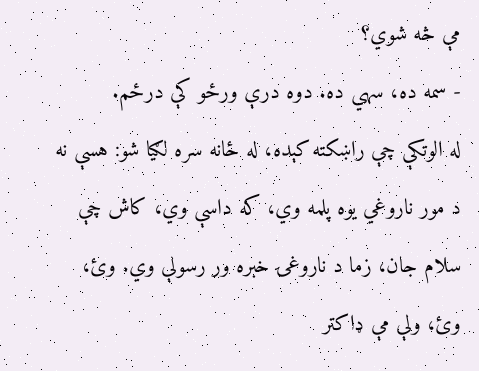مې څه شوي؟
- سمه ده، سهي ده. دوه درې ورځو کې درځم.
له الوتکې چې راښکته کېده، له ځانه سره لګیا شو: هسې نه د مور ناروغي یوه پلمه وي، که داسې وي، کاش چې سلام جان، زما د ناروغۍ خبره ور رسولې وي. وئ، وئ، ولې مې ډاکتر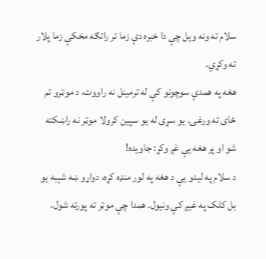سلام ته ونه ویل چې دا خبره دې زما تر راتګه مخکې زما پلار ته وکړي.
هغه په همدې سوچونو کې له ترمینل نه راووت، د موټرو تم ځای ته ورغی. یو سړی له یو سپین کرولا موټر نه راښکته شو او پر هغه يې غږ وکړ: جاویده!
د سلام په لیدو يې د هغه په لور منډه کړه، دواړو ښه شېبه یو بل کلک په غيږ کې ونیول. همدا چې موټر ته پورته شول،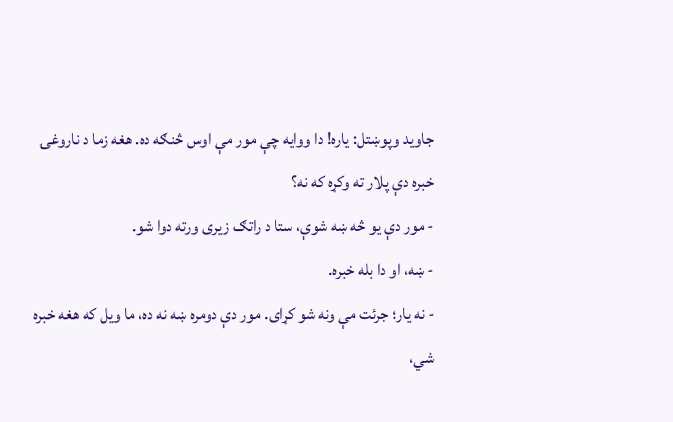جاوید وپوښتل: یاره! دا ووایه چې مور مې اوس څنګه ده. هغه زما د ناروغۍ خبره دې پلار ته وکړه که نه؟
- مور دې یو څه ښه شوې، ستا د راتګ زیری ورته دوا شو.
- ښه، او دا بله خبره.
- نه یار؛ جرئت مې ونه شو کړای. مور دې دومره ښه نه ده، ما ویل که هغه خبره شي،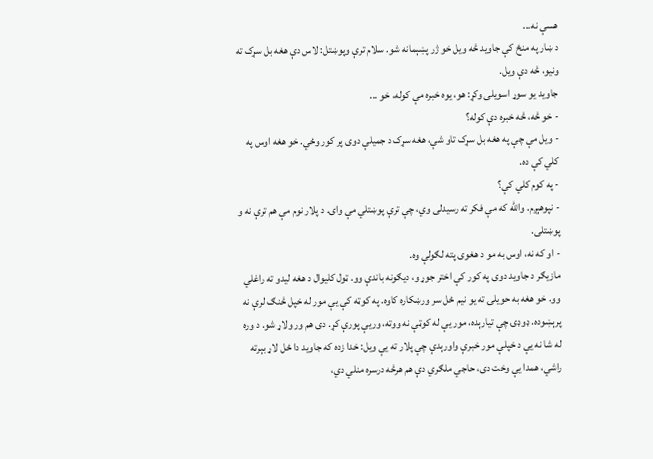هسې نه...
د ښار په منځ کې جاوید څه ويل خو ژر پښېمانه شو. سلام ترې وپوښتل: لاس دې هغه بل سړک ته ونیو، څه دې ویل.
جاوید یو سوړ اسویلی وکړ: هو، يوه خبره مې کوله، خو ...
- خو څه، څه خبره دې کوله؟
- ویل مې چې په هغه بل سړک تاو شې، هغه سړک د جمیلې دوی پر کور وځي. خو هغه اوس په کلي کې ده.
- په کوم کلي کې؟
- نپوهېږم. والله که مې فکر ته رسیدلی وي، چې ترې پوښتلي مې وای. د پلار نوم مې هم ترې نه و پوښتلی.
- او که نه، اوس به مو د هغوی پته لګولې وه.
مازیګر د جاوید دوی په کور کې اختر جوړ و، دیګونه باندې وو. ټول کلیوال د هغه لیدو ته راغلي وو. خو هغه به حویلۍ ته یو نیم ځل سر ورښکاره کاوه. په کوټه کې يې مور له خپل څنګ لرې نه پرېښوده. ډوډۍ چې تیارېده، مور يې له کوټې نه ووته، وريې پورې کړ. دی هم ور ولاړ شو. د وره له شا نه يې د خپلې مور خبرې واورېدې چې پلار ته يې ویل: خدا زده که جاوید دا ځل لاړ بېرته راشي، همدا يې وخت دی، حاجي ملګري دې هم هرڅه درسره منلي دي،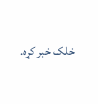خلک خبر کړه.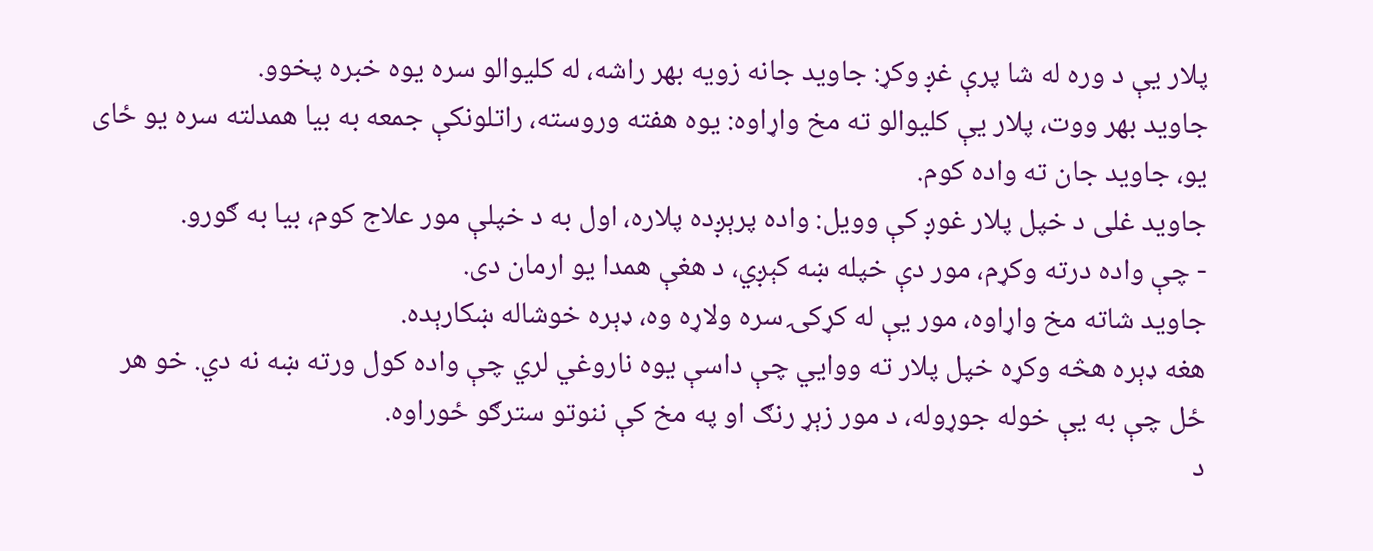پلار يې د وره له شا پرې غږ وکړ: جاوید جانه زویه بهر راشه، له کلیوالو سره یوه خبره پخوو.
جاوید بهر ووت، پلار يې کلیوالو ته مخ واړاوه: یوه هفته وروسته، راتلونکې جمعه به بیا همدلته سره یو ځای یو، جاوید جان ته واده کوم.
جاوید غلی د خپل پلار غوږ کې وویل: واده پرېږده پلاره، اول به د خپلې مور علاج کوم، بیا به ګورو.
- چې واده درته وکړم، مور دې خپله ښه کېږي، د هغې همدا یو ارمان دی.
جاوید شاته مخ واړاوه، مور يې له کړکۍ سره ولاړه وه، ډېره خوشاله ښکارېده.
هغه ډېره هڅه وکړه خپل پلار ته ووايي چې داسې یوه ناروغي لري چې واده کول ورته ښه نه دي. خو هر ځل چې به يې خوله جوړوله، د مور زېړ رنګ او په مخ کې ننوتو سترګو ځوراوه.
د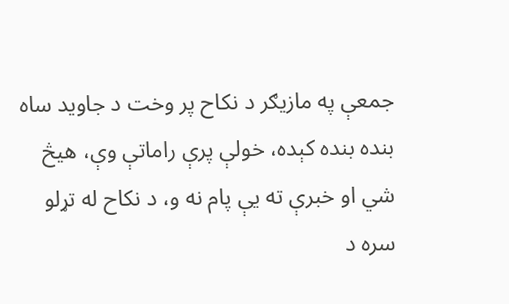جمعې په مازیګر د نکاح پر وخت د جاوید ساه بنده بنده کېده، خولې پرې راماتې وې، هیڅ شي او خبرې ته يې پام نه و، د نکاح له تړلو سره د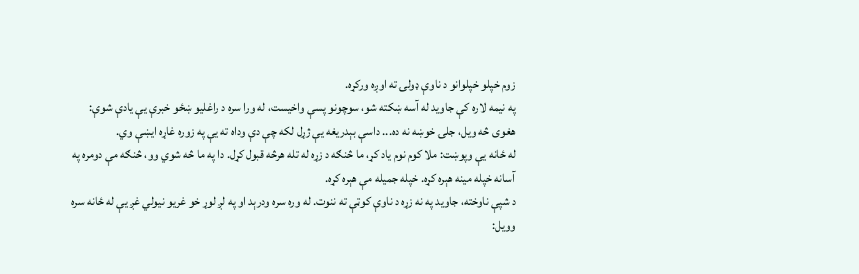زوم خپلو خپلوانو د ناوې ډولۍ ته اوږه ورکړه.
په نیمه لاره کې جاوید له آسه ښکته شو، سوچونو پسې واخیست، له ورا سره د راغلیو ښځو خبرې يې يادې شوې: هغوی څه ویل، جلۍ خوښه نه ده... داسې بېدریغه يې ژړل لکه چې دې وداه ته يې په زوره غاړه ايښې وي.
له ځانه يې وپوښت: ملا کوم نوم یاد کړ، ما څنګه د زړه له تله هرڅه قبول کړل. دا په ما څه شوي وو، څنګه مې دومره په آسانه خپله مینه هېره کړه. خپله جميله مې هېره کړه.
د شپې ناوخته، جاوید په نه زړه د ناوې کوټې ته ننوت. له وره سره ودرېد او په لږ لوړ خو غریو نیولي غږ يې له ځانه سره وویل: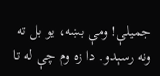جميلې! ومې بښه، یو بل ته ونه رسېدو. دا زه وم چې له تا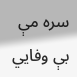سره مې بې وفايي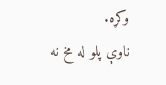وکړه.
ناوې پلو له مخ نه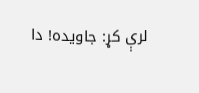لرې کړ: جاویده! دا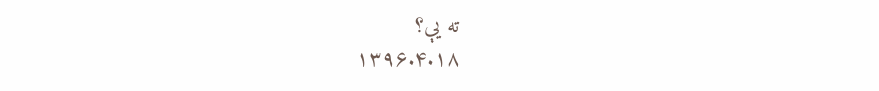ته يې؟
۱۳۹۶.۴.۱۸